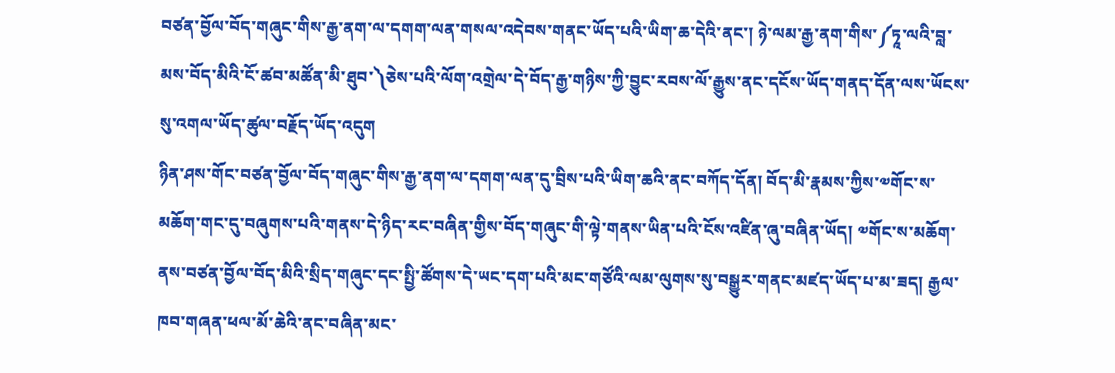བཙན་བྱོལ་བོད་གཞུང་གིས་རྒྱ་ནག་ལ་དགག་ལན་གསལ་འདེབས་གནང་ཡོད་པའི་ཡིག་ཆ་དེའི་ནང་། ཉེ་ལམ་རྒྱ་ནག་གིས་༼ཏཱ་ལའི་བླ་མས་བོད་མིའི་ངོ་ཚབ་མཚོན་མི་ཐུབ་༽ཅེས་པའི་ལོག་འགྲེལ་དེ་བོད་རྒྱ་གཉིས་ཀྱི་བྱུང་རབས་ལོ་རྒྱུས་ནང་དངོས་ཡོད་གནད་དོན་ལས་ཡོངས་སུ་འགལ་ཡོད་ཚུལ་བརྗོད་ཡོད་འདུག
ཉིན་ཤས་གོང་བཙན་བྱོལ་བོད་གཞུང་གིས་རྒྱ་ནག་ལ་དགག་ལན་དུ་བྲིས་པའི་ཡིག་ཆའི་ནང་བཀོད་དོན། བོད་མི་རྣམས་ཀྱིས་༧གོང་ས་མཆོག་གང་དུ་བཞུགས་པའི་གནས་དེ་ཉིད་རང་བཞིན་གྱིས་བོད་གཞུང་གི་ལྟེ་གནས་ཡིན་པའི་ངོས་འཛིན་ཞུ་བཞིན་ཡོད། ༧གོང་ས་མཆོག་ནས་བཙན་བྱོལ་བོད་མིའི་སྲིད་གཞུང་དང་སྤྱི་ཚོགས་དེ་ཡང་དག་པའི་མང་གཙོའི་ལམ་ལུགས་སུ་བསྒྱུར་གནང་མཛད་ཡོད་པ་མ་ཟད། རྒྱལ་ཁབ་གཞན་ཕལ་མོ་ཆེའི་ནང་བཞིན་མང་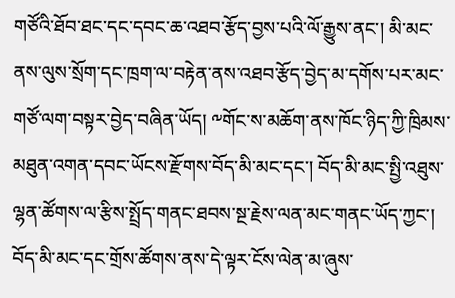གཙོའི་ཐོབ་ཐང་དང་དབང་ཆ་འཐབ་རྩོད་བྱས་པའི་ལོ་རྒྱུས་ནང་། མི་མང་ནས་ལུས་སྲོག་དང་ཁྲག་ལ་བརྟེན་ནས་འཐབ་རྩོད་བྱེད་མ་དགོས་པར་མང་གཙོ་ལག་བསྟར་བྱེད་བཞིན་ཡོད། ༸གོང་ས་མཆོག་ནས་ཁོང་ཉིད་ཀྱི་ཁྲིམས་མཐུན་འགན་དབང་ཡོངས་རྫོགས་བོད་མི་མང་དང་། བོད་མི་མང་སྤྱི་འཐུས་ལྷན་ཚོགས་ལ་རྩིས་སྤྲོད་གནང་ཐབས་སྔ་རྗེས་ལན་མང་གནང་ཡོད་ཀྱང་། བོད་མི་མང་དང་གྲོས་ཚོགས་ནས་དེ་ལྟར་ངོས་ལེན་མ་ཞུས་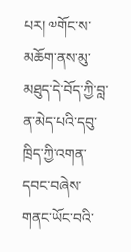པར། ༧གོང་ས་མཆོག་ནས་མུ་མཐུད་དེ་བོད་ཀྱི་བླ་ན་མེད་པའི་དབུ་ཁྲིད་ཀྱི་འགན་དབང་བཞེས་གནང་ཡོང་བའི་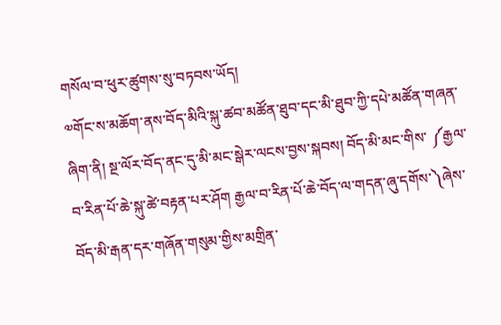གསོལ་བ་ཕུར་ཚུགས་སུ་བཏབས་ཡོད།
༧གོང་ས་མཆོག་ནས་བོད་མིའི་སྐུ་ཚབ་མཚོན་ཐུབ་དང་མི་ཐུབ་ཀྱི་དཔེ་མཚོན་གཞན་ཞིག་ནི། སྔ་ལོར་བོད་ནང་དུ་མི་མང་སྒེར་ལངས་བྱས་སྐབས། བོད་མི་མང་གིས་ ༼རྒྱལ་བ་རིན་པོ་ཆེ་སྐུ་ཚེ་བརྟན་པར་ཤོག རྒྱལ་བ་རིན་པོ་ཆེ་བོད་ལ་གདན་ཞུ་དགོས་༽ཞེས་བོད་མི་རྒན་དར་གཞོན་གསུམ་གྱིས་མགྲིན་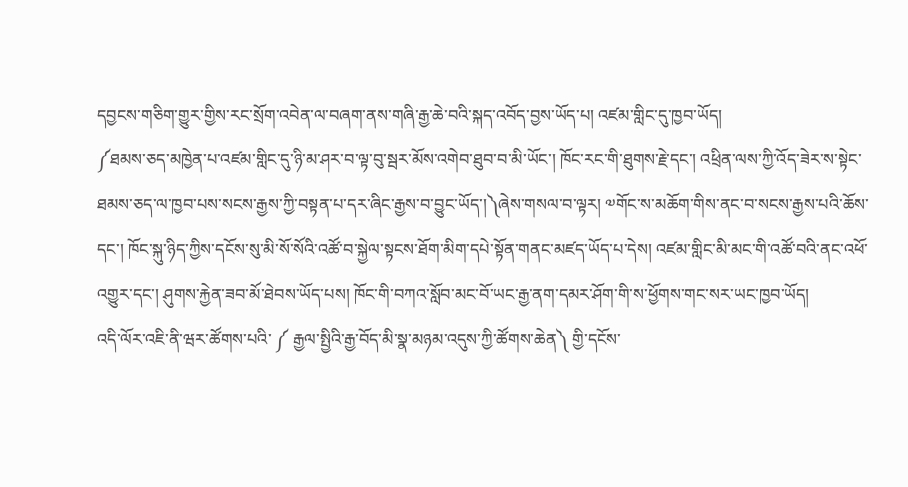དབྱངས་གཅིག་གྱུར་གྱིས་རང་སྲོག་འབེན་ལ་བཞག་ནས་གཞི་རྒྱ་ཆེ་བའི་སྐད་འབོད་བྱས་ཡོད་པ། འཛམ་གླིང་དུ་ཁྱབ་ཡོད།
༼ཐམས་ཅད་མཁྱེན་པ་འཛམ་གླིང་དུ་ཉི་མ་ཤར་བ་ལྟ་བུ་སྦར་མོས་འགེབ་ཐུབ་བ་མི་ཡོང་། ཁོང་རང་གི་ཐུགས་རྗེ་དང་། འཕྲིན་ལས་ཀྱི་འོད་ཟེར་ས་སྟེང་ཐམས་ཅད་ལ་ཁྱབ་པས་སངས་རྒྱས་ཀྱི་བསྟན་པ་དར་ཞིང་རྒྱས་བ་བྱུང་ཡོད་།༽ཞེས་གསལ་བ་ལྟར། ༧གོང་ས་མཆོག་གིས་ནང་བ་སངས་རྒྱས་པའི་ཆོས་དང་། ཁོང་སྐུ་ཉིད་ཀྱིས་དངོས་སུ་མི་སོ་སོའི་འཚོ་བ་སྐྱེལ་སྟངས་ཐོག་མིག་དཔེ་སྟོན་གནང་མཛད་ཡོད་པ་དེས། འཛམ་གླིང་མི་མང་གི་འཚོ་བའི་ནང་འཕོ་འགྱུར་དང་། ཤུགས་རྐྱེན་ཟབ་མོ་ཐེབས་ཡོད་པས། ཁོང་གི་བཀའ་སློབ་མང་བོ་ཡང་རྒྱ་ནག་དམར་ཤོག་གི་ས་ཕྱོགས་གང་སར་ཡང་ཁྱབ་ཡོད།
འདི་ལོར་འཇི་ནི་ཝར་ཚོགས་པའི་ ༼ རྒྱལ་སྤྱིའི་རྒྱ་བོད་མི་སྣ་མཉམ་འདུས་ཀྱི་ཚོགས་ཆེན༽ གྱི་དངོས་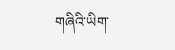གཞིའི་ཡིག་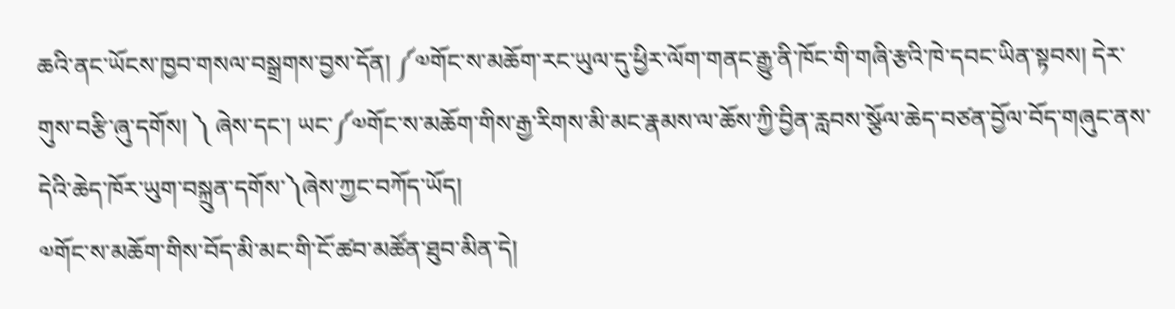ཆའི་ནང་ཡོངས་ཁྱབ་གསལ་བསྒྲགས་བྱས་དོན། ༼༧གོང་ས་མཆོག་རང་ཡུལ་དུ་ཕྱིར་ལོག་གནང་རྒྱུ་ནི་ཁོང་གི་གཞི་རྩའི་ཁེ་དབང་ཡིན་སྟབས། དེར་གུས་བརྩི་ཞུ་དགོས། ༽ ཞེས་དང་། ཡང་༼༧གོང་ས་མཆོག་གིས་རྒྱ་རིགས་མི་མང་རྣམས་ལ་ཆོས་ཀྱི་བྱིན་རླབས་སྩོལ་ཆེད་བཙན་བྱོལ་བོད་གཞུང་ནས་དེའི་ཆེད་ཁོར་ཡུག་བསྐྲུན་དགོས་༽ཞེས་ཀྱང་བཀོད་ཡོད།
༧གོང་ས་མཆོག་གིས་བོད་མི་མང་གི་ངོ་ཚབ་མཚོན་ཐུབ་མིན་དེ།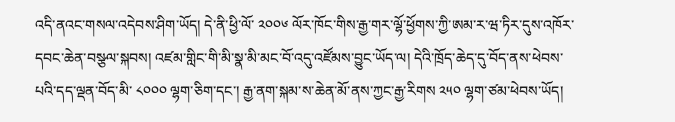འདི་ནའང་གསལ་འདེབས་ཤིག་ཡོད། དེ་ནི་ཕྱི་ལོ་ ༢༠༠༦ ལོར་ཁོང་གིས་རྒྱ་གར་ལྷོ་ཕྱོགས་ཀྱི་ཨམ་ར་ཝ་ཏིར་དུས་འཁོར་དབང་ཆེན་བསྩལ་སྐབས། འཛམ་གླིང་གི་མི་སྣ་མི་མང་བོ་འདུ་འཛོམས་བྱུང་ཡོད་ལ། དེའི་ཁྲོད་ཆེད་དུ་བོད་ནས་ཕེབས་པའི་དད་ལྡན་བོད་མི་ ༨༠༠༠ ལྷག་ཅིག་དང་། རྒྱ་ནག་སྐམ་ས་ཆེན་མོ་ནས་ཀྱང་རྒྱ་རིགས ༢༥༠ ལྷག་ཙམ་ཕེབས་ཡོད།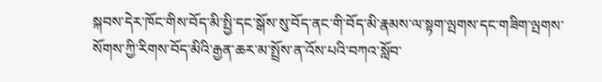སྐབས་དེར་ཁོང་གིས་བོད་མི་སྤྱི་དང་སྒོས་སུ་བོད་ནང་གི་བོད་མི་རྣམས་ལ་སྟག་ལྤགས་དང་གཟིག་ལྤགས་སོགས་ཀྱི་རིགས་བོད་མིའི་རྒྱན་ཆར་མ་སྤྲོས་ན་འོས་པའི་བཀའ་སློབ་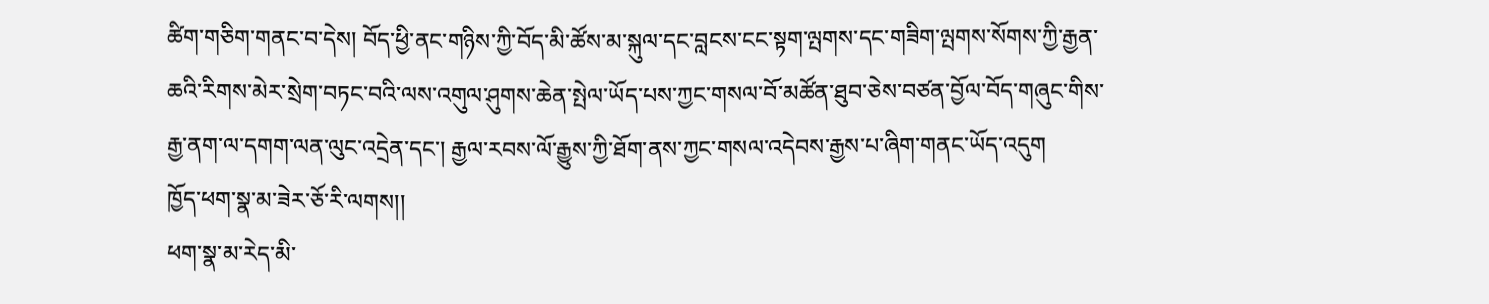ཚིག་གཅིག་གནང་བ་དེས། བོད་ཕྱི་ནང་གཉིས་ཀྱི་བོད་མི་ཚོས་མ་སྐུལ་དང་བླངས་ངང་སྟག་ལྤགས་དང་གཟིག་ལྤགས་སོགས་ཀྱི་རྒྱན་ཆའི་རིགས་མེར་སྲེག་བཏང་བའི་ལས་འགུལ་ཤུགས་ཆེན་སྤེལ་ཡོད་པས་ཀྱང་གསལ་བོ་མཚོན་ཐུབ་ཅེས་བཙན་བྱོལ་བོད་གཞུང་གིས་རྒྱ་ནག་ལ་དགག་ལན་ལུང་འདྲེན་དང་། རྒྱལ་རབས་ལོ་རྒྱུས་ཀྱི་ཐོག་ནས་ཀྱང་གསལ་འདེབས་རྒྱས་པ་ཞིག་གནང་ཡོད་འདུག
ཁྱོད་ཕག་སྣ་མ་ཟེར་ཅོ་རི་ལགས།།
ཕག་སྣ་མ་རེད་མི་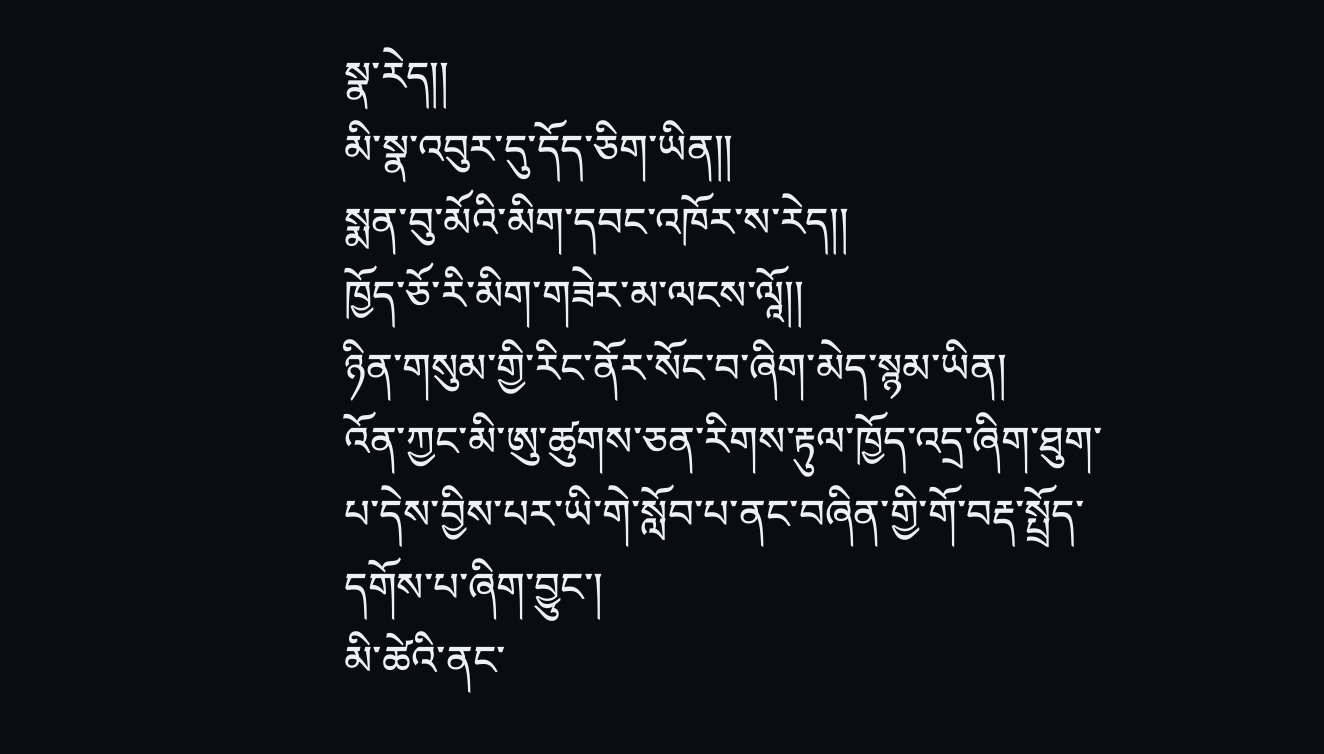སྣ་རེད།།
མི་སྣ་འབུར་དུ་དོད་ཅིག་ཡིན།།
སྨན་བུ་མོའི་མིག་དབང་འཁོར་ས་རེད།།
ཁྱོད་ཅོ་རི་མིག་གཟེར་མ་ལངས་ལཱོ།།
ཉིན་གསུམ་གྱི་རིང་ནོར་སོང་བ་ཞིག་མེད་སྙམ་ཡིན།
འོན་ཀྱང་མི་ཨུ་ཚུགས་ཅན་རིགས་རྟུལ་ཁྱོད་འདྲ་ཞིག་ཐུག་པ་དེས་བྱིས་པར་ཡི་གེ་སློབ་པ་ནང་བཞིན་གྱི་གོ་བརྡ་སྤྲོད་དགོས་པ་ཞིག་བྱུང་།
མི་ཚེའི་ནང་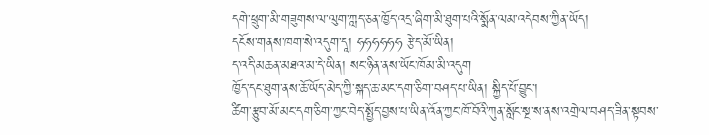དགེ་ཕྲུག་མི་གཟུགས་ལ་ལུག་ཀླད་ཅན་ཁྱོད་འདྲ་ཞིག་མི་ཐུག་པའི་སྨོན་ལམ་འདེབས་ཀྱིན་ཡོད།
དངོས་གནས་ཁག་སེ་འདུག་དཱ། ཧཧཧཧཧཧ རྩེད་མོ་ཡིན།
ད་འདི་མཆན་མཐའ་མ་དེ་ཡིན། སང་ཉིན་ནས་ཡོང་ཁོམ་མི་འདུག
ཁྱོད་དང་ཐུག་ནས་ཆོ་ཡོད་མེད་ཀྱི་སྐད་ཆ་མང་དག་ཅིག་བཤད་པ་ཡིན། སྐྱིད་པོ་བྱུང་།
ཚིག་རྩུབ་མོ་མང་དག་ཅིག་ཀྱང་བེད་སྤྱོད་བྱས་པ་ཡིན་འོན་ཀྱང་ཁོ་བོའི་ཀུན་སློང་སྔ་ས་ནས་འགྲེལ་བཤད་ཟིན་སྟབས་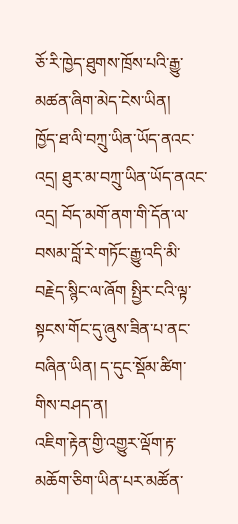ཅོ་རི་ཁྱེད་ཐུགས་ཁྲོས་པའི་རྒྱུ་མཚན་ཞིག་མེད་ངེས་ཡིན།
ཁྱོད་ཐ་ལི་བཀྲུ་ཡིན་ཡོད་ནའང་འདྲ། ཐུར་མ་བཀྲུ་ཡིན་ཡོད་ནའང་འདྲ། བོད་མགོ་ནག་གི་དོན་ལ་བསམ་བློ་རེ་གཏོང་རྒྱུ་འདི་མི་བརྗེད་སྙིང་ལ་ཞོག སྤྱིར་ངའི་ལྟ་སྟངས་གོང་དུ་ཞུས་ཟིན་པ་ནང་བཞིན་ཡིན། ད་དུང་སྡོམ་ཚིག་གིས་བཤད་ན།
འཇིག་རྟེན་གྱི་འགྱུར་ལྡོག་རྟ་མཆོག་ཅིག་ཡིན་པར་མཚོན་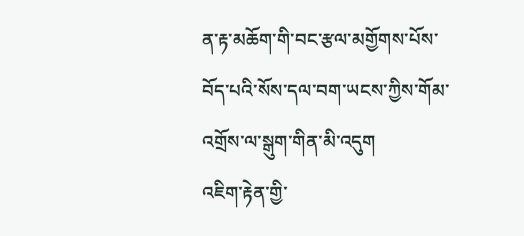ན་རྟ་མཆོག་གི་བང་རྩལ་མགྱོགས་པོས་བོད་པའི་སོས་དལ་བག་ཡངས་ཀྱིས་གོམ་འགྲོས་ལ་སྒུག་གིན་མི་འདུག
འཇིག་རྟེན་གྱི་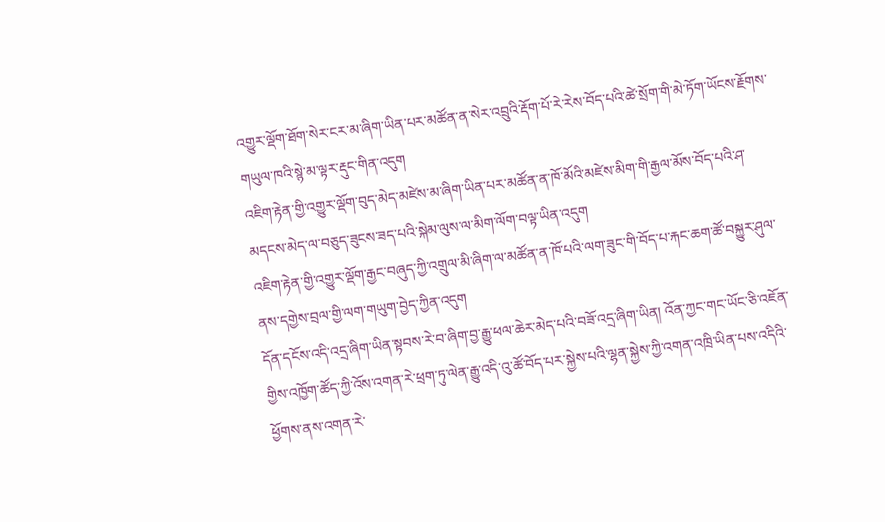འགྱུར་ལྡོག་ཐོག་སེར་ངར་མ་ཞིག་ཡིན་པར་མཚོན་ན་སེར་འབྲུའི་རྡོག་པོ་རེ་རེས་བོད་པའི་ཚེ་སྲོག་གི་མེ་ཏོག་ཡོངས་རྗོགས་གཡུལ་ཁའི་སྙེ་མ་ལྟར་རྡུང་གིན་འདུག
འཇིག་རྟེན་གྱི་འགྱུར་ལྡོག་བུད་མེད་མཛེས་མ་ཞིག་ཡིན་པར་མཚོན་ན་ཁོ་མོའི་མཛེས་མིག་གི་རྒྱལ་མོས་བོད་པའི་ཤ་མདངས་མེད་ལ་བཅུད་ཟུངས་ཟད་པའི་སྐེམ་ལུས་ལ་མིག་ལོག་བལྟ་ཡིན་འདུག
འཇིག་རྟེན་གྱི་འགྱུར་ལྡོག་རྒྱང་བཞུད་ཀྱི་འགྲུལ་མི་ཞིག་ལ་མཚོན་ན་ཁོ་པའི་ལག་ཟུང་གི་བོད་པ་རྐང་ཆག་ཚོ་བསྐྱུར་ཤུལ་ནས་དགྱེས་བྲལ་གྱི་ལག་གཡུག་བྱེད་ཀྱིན་འདུག
དོན་དངོས་འདི་འདྲ་ཞིག་ཡིན་སྟབས་རེ་བ་ཞིག་བྱ་རྒྱུ་ཕལ་ཆེར་མེད་པའི་བཟོ་འདྲ་ཞིག་ཡིན། འོན་ཀྱང་གང་ཡོང་ཅི་འཇོན་གྱིས་འཁྱོག་ཚོད་ཀྱི་འོས་འགན་རེ་ཕྲག་ཏུ་ལེན་རྒྱུ་འདི་འུ་ཚོ་བོད་པར་སྐྱེས་པའི་ལྷན་སྐྱེས་ཀྱི་འགན་འཁྲི་ཡིན་པས་འདིའི་ཕྱོགས་ནས་འགན་རེ་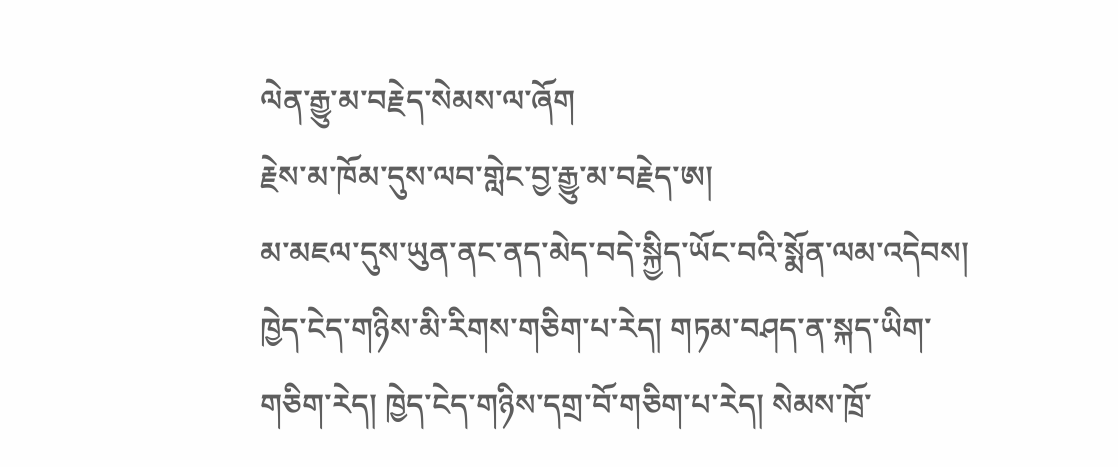ལེན་རྒྱུ་མ་བརྗེད་སེམས་ལ་ཞོག
རྗེས་མ་ཁོམ་དུས་ལབ་གླེང་བྱ་རྒྱུ་མ་བརྗེད་ཨ།
མ་མཇལ་དུས་ཡུན་ནང་ནད་མེད་བདེ་སྐྱིད་ཡོང་བའི་སྨོན་ལམ་འདེབས།
ཁྱེད་ངེད་གཉིས་མི་རིགས་གཅིག་པ་རེད། གཏམ་བཤད་ན་སྐད་ཡིག་གཅིག་རེད། ཁྱེད་ངེད་གཉིས་དགྲ་བོ་གཅིག་པ་རེད། སེམས་ཁྲོ་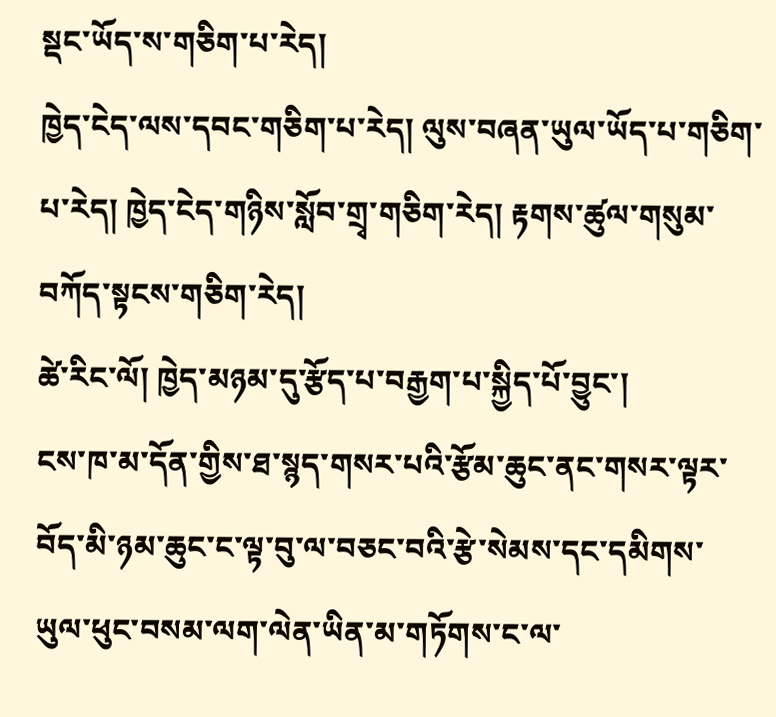སྡང་ཡོད་ས་གཅིག་པ་རེད།
ཁྱེད་ངེད་ལས་དབང་གཅིག་པ་རེད། ལུས་བཞན་ཡུལ་ཡོད་པ་གཅིག་པ་རེད། ཁྱེད་ངེད་གཉིས་སློབ་གྲྭ་གཅིག་རེད། རྟགས་ཚུལ་གསུམ་བཀོད་སྟངས་གཅིག་རེད།
ཚེ་རིང་ལོ། ཁྱེད་མཉམ་དུ་རྩོད་པ་བརྒྱག་པ་སྐྱིད་པོ་བྱུང་།
ངས་ཁ་མ་དོན་གྱིས་ཐ་སྙད་གསར་པའི་རྩོམ་ཆུང་ནང་གསར་ལྟར་བོད་མི་ཉམ་ཆུང་ང་ལྟ་བུ་ལ་བཅང་བའི་རྩེ་སེམས་དང་དམིགས་ཡུལ་ཕུང་བསམ་ལག་ལེན་ཡིན་མ་གཏོགས་ང་ལ་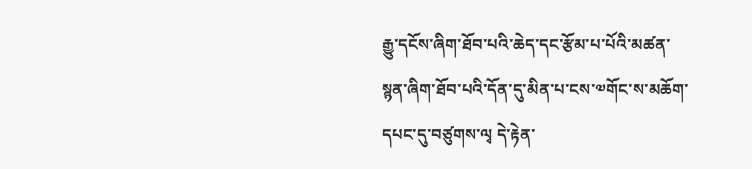རྒྱུ་དངོས་ཞིག་ཐོབ་པའི་ཆེད་དང་རྩོམ་པ་པོའི་མཚན་སྙན་ཞིག་ཐོབ་པའི་དོན་དུ་མིན་པ་ངས་༧གོང་ས་མཆོག་དཔང་དུ་བཙུགས་ལྭ དེ་རྟེན་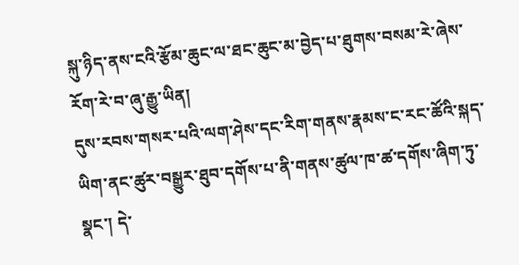སྐུ་ཉིད་ནས་ངའི་རྩོམ་ཆུང་ལ་ཐང་ཆུང་མ་བྱེད་པ་ཐུགས་བསམ་རེ་ཞེས་རོག་རེ་བ་ཞུ་རྒྱུ་ཡིན།
དུས་རབས་གསར་པའི་ལག་ཤེས་དང་རིག་གནས་རྣམས་ང་རང་ཚོའི་སྐད་ཡིག་ནང་ཚུར་བསྒྱུར་ཐུབ་དགོས་པ་ནི་གནས་ཚུལ་ཁ་ཚ་དགོས་ཞིག་ཏུ་སྣང་། དེ་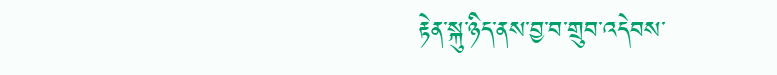རྟེན་སྐུ་ཉིད་ནས་བྱ་བ་གྲུབ་འདེབས་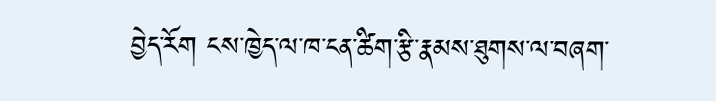བྱེད་རོག ངས་ཁྱེད་ལ་ཁ་ངན་ཚིག་རྩི་རྣམས་ཐུགས་ལ་བཞག་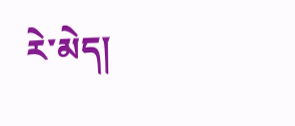རེ་མེད།